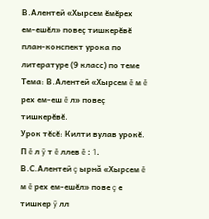В.Алентей «Хырсем ĕмĕрех ем-ешĕл» повеç тишкерĕвĕ план-конспект урока по литературе (9 класс) по теме
Тема: В.Алентей «Хырсем ĕ м ĕ рех ем-еш ĕ л» повеç тишкерĕвĕ.
Урок тĕсĕ: Килти вулав урокĕ.
П ĕ л ÿ т ĕ ллев ĕ : 1. В.С.Алентей ç ырнǎ «Хырсем ĕ м ĕ рех ем-ешĕл» пове ç е тишкер ÿ лл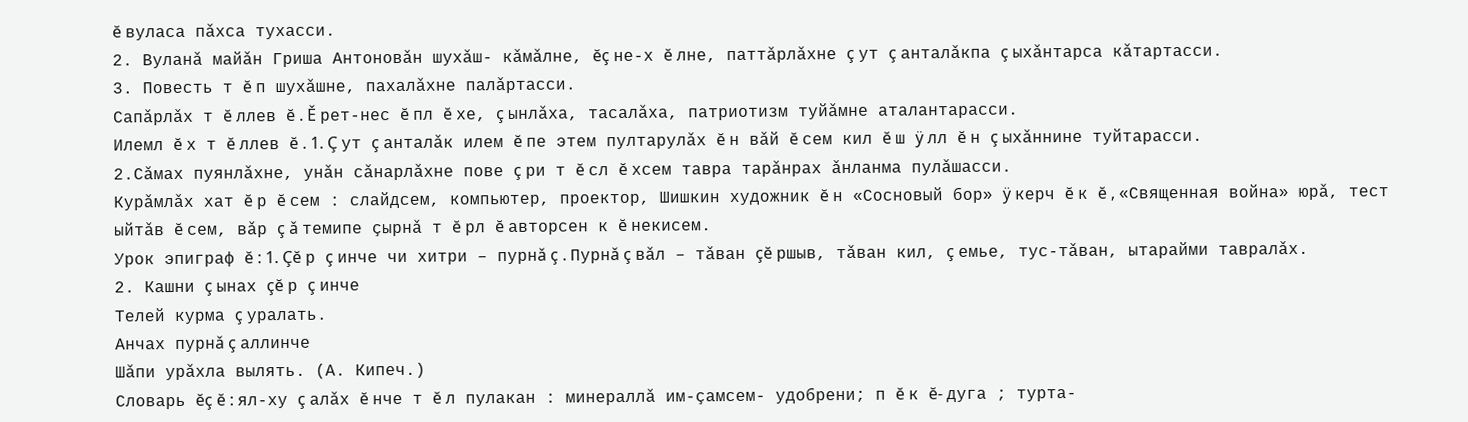ĕ вуласа пǎхса тухасси.
2. Вуланǎ майǎн Гриша Антоновǎн шухǎш- кǎмǎлне, ĕç не-х ĕ лне, паттǎрлǎхне ç ут ç анталǎкпа ç ыхǎнтарса кǎтартасси.
3. Повесть т ĕ п шухǎшне, пахалǎхне палǎртасси.
Сапǎрлǎх т ĕ ллев ĕ . Ě рет-нес ĕ пл ĕ хе, ç ынлǎха, тасалǎха, патриотизм туйǎмне аталантарасси.
Илемл ĕ х т ĕ ллев ĕ . 1. Ç ут ç анталǎк илем ĕ пе этем пултарулǎх ĕ н вǎй ĕ сем кил ĕ ш ÿ лл ĕ н ç ыхǎннине туйтарасси.
2.Сǎмах пуянлǎхне, унǎн сǎнарлǎхне пове ç ри т ĕ сл ĕ хсем тавра тарǎнрах ǎнланма пулǎшасси.
Курǎмлǎх хат ĕ р ĕ сем : слайдсем, компьютер, проектор, Шишкин художник ĕ н «Сосновый бор» ÿ керч ĕ к ĕ , «Священная война» юрǎ, тест ыйтǎв ĕ сем, вǎр ç ǎ темипе çырнǎ т ĕ рл ĕ авторсен к ĕ некисем.
Урок эпиграф ĕ : 1. Çĕ р ç инче чи хитри – пурнǎ ç . Пурнǎ ç вǎл – тǎван çĕ ршыв, тǎван кил, ç емье, тус-тǎван, ытарайми тавралǎх.
2. Кашни ç ынах çĕ р ç инче
Телей курма ç уралать.
Анчах пурнǎ ç аллинче
Шǎпи урǎхла вылять. (А. Кипеч.)
Словарь ĕç ĕ : ял-ху ç алǎх ĕ нче т ĕ л пулакан : минераллǎ им-çамсем- удобрени; п ĕ к ĕ- дуга ; турта-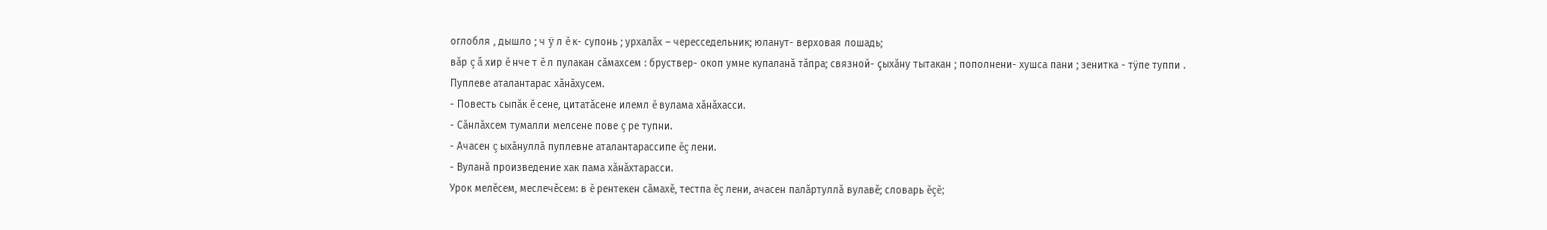оглобля , дышло ; ч ÿ л ĕ к- супонь ; урхалǎх – чересседельник; юланут- верховая лошадь;
вǎр ç ǎ хир ĕ нче т ĕ л пулакан сǎмахсем : бруствер- окоп умне купаланă тăпра; связной- çыхăну тытакан ; пополнени- хушса пани ; зенитка - тÿпе туппи .
Пуплеве аталантарас хǎнǎхусем.
- Повесть сыпǎк ĕ сене, цитатǎсене илемл ĕ вулама хǎнǎхасси.
- Сǎнлǎхсем тумалли мелсене пове ç ре тупни.
- Ачасен ç ыхǎнуллǎ пуплевне аталантарассипе ĕç лени.
- Вуланǎ произведение хак пама хǎнǎхтарасси.
Урок мелĕсем, меслечĕсем: в ĕ рентекен сăмахĕ, тестпа ĕç лени, ачасен палăртуллă вулавĕ; словарь ĕçĕ;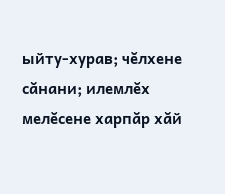ыйту-хурав; чĕлхене сăнани; илемлĕх мелĕсене харпăр хăй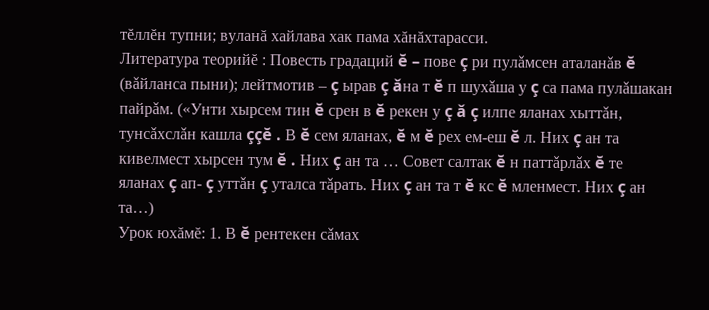тĕллĕн тупни; вуланă хайлава хак пама хăнăхтарасси.
Литература теорийĕ : Повесть градаций ĕ – пове ç ри пулǎмсен аталанǎв ĕ (вǎйланса пыни); лейтмотив – ç ырав ç ǎна т ĕ п шухǎша у ç са пама пулǎшакан пайрǎм. («Унти хырсем тин ĕ срен в ĕ рекен у ç ǎ ç илпе яланах хыттǎн, тунсǎхслǎн кашла ççĕ . В ĕ сем яланах, ĕ м ĕ рех ем-еш ĕ л. Них ç ан та кивелмест хырсен тум ĕ . Них ç ан та … Совет салтак ĕ н паттǎрлǎх ĕ те яланах ç ап- ç уттǎн ç уталса тǎрать. Них ç ан та т ĕ кс ĕ мленмест. Них ç ан та…)
Урок юхăмĕ: 1. В ĕ рентекен сǎмах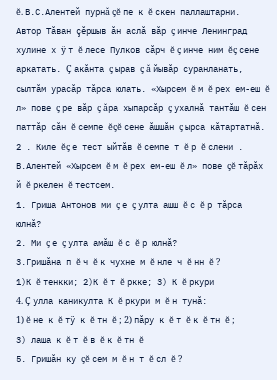ĕ. В.С.Алентей пурнǎ çĕ пе к ĕ скен паллаштарни. Автор Тǎван çĕршыв ǎн аслǎ вǎр ç инче Ленинград хулине х ÿ т ĕ лесе Пулков сǎрч ĕ ç инче ним ĕç сене аркатать. Ç акǎнта ç ырав ç ǎ йывǎр суранланать, сылтǎм урасǎр тǎрса юлать. «Хырсем ĕ м ĕ рех ем-еш ĕ л» пове ç ре вǎр ç ǎра хыпарсǎр ç ухалнǎ тантǎш ĕ сен паттǎр сǎн ĕ семпе ĕçĕ сене ǎшшǎн ç ырса кǎтартатнǎ.
2 . Киле ĕç е тест ыйтǎв ĕ семпе т ĕ р ĕ слени .
В.Алентей «Хырсем ĕ м ĕ рех ем-еш ĕ л» пове çĕ тǎрǎх й ĕ ркелен ĕ тестсем.
1. Гриша Антонов ми ç е ç улта ашш ĕ с ĕ р тǎрса юлнǎ?
2. Ми ç е ç улта амǎш ĕ с ĕ р юлнǎ?
3.Гришǎна п ĕ ч ĕ к чухне м ĕ нле ч ĕ нн ĕ ?
1)К ĕ тенкки; 2)К ĕ т ĕ ркке; 3) К ĕ ркури
4. Ç улла каникулта К ĕ ркури м ĕ н тунǎ:
1) ĕ не к ĕ тÿ к ĕ тн ĕ ; 2) пǎру к ĕ т ĕ к ĕ тн ĕ ; 3) лаша к ĕ т ĕ в ĕ к ĕ тн ĕ
5. Гришǎн ку çĕ сем м ĕ н т ĕ сл ĕ ?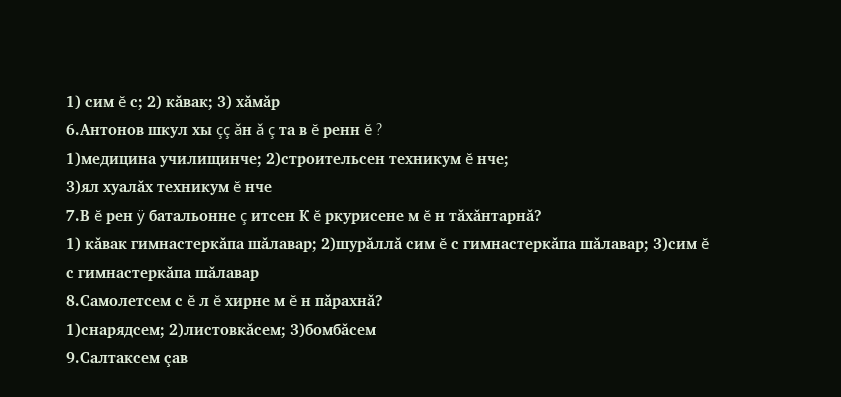1) сим ĕ с; 2) кǎвак; 3) хǎмǎр
6.Антонов шкул хы çç ǎн ǎ ç та в ĕ ренн ĕ ?
1)медицина училищинче; 2)строительсен техникум ĕ нче;
3)ял хуалǎх техникум ĕ нче
7.В ĕ рен ÿ батальонне ç итсен К ĕ ркурисене м ĕ н тǎхǎнтарнǎ?
1) кǎвак гимнастеркǎпа шǎлавар; 2)шурǎллǎ сим ĕ с гимнастеркǎпа шǎлавар; 3)сим ĕ с гимнастеркǎпа шǎлавар
8.Самолетсем с ĕ л ĕ хирне м ĕ н пǎрахнǎ?
1)снарядсем; 2)листовкǎсем; 3)бомбǎсем
9.Салтаксем çав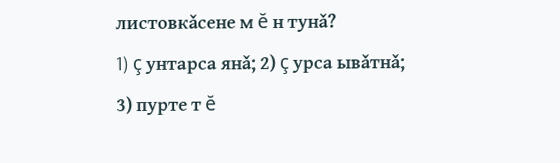листовкǎсене м ĕ н тунǎ?
1) ç унтарса янǎ; 2) ç урса ывǎтнǎ; 3) пурте т ĕ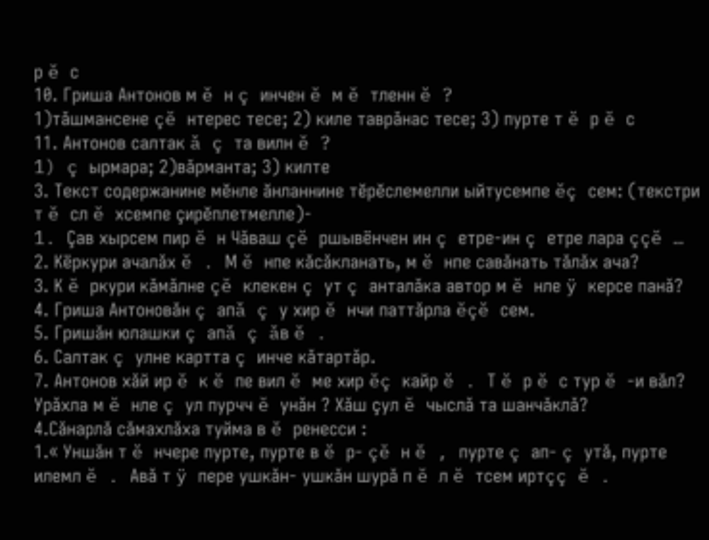р ĕ с
10. Гриша Антонов м ĕ н ç инчен ĕ м ĕ тленн ĕ ?
1)тǎшмансене çĕ нтерес тесе; 2) киле таврǎнас тесе; 3) пурте т ĕ р ĕ с
11. Антонов салтак ǎ ç та вилн ĕ ?
1) ç ырмара; 2)вǎрманта; 3) килте
3. Текст содержанине мĕнле ăнланнине тĕрĕслемелли ыйтусемпе ĕç сем: (текстри т ĕ сл ĕ хсемпе çирĕплетмелле)-
1. Çав хырсем пир ĕ н Чǎваш çĕ ршывёнчен ин ç етре-ин ç етре лара ççĕ …
2. Кёркури ачалǎх ĕ . М ĕ нпе кǎсǎкланать, м ĕ нпе савǎнать тǎлǎх ача?
3. К ĕ ркури кǎмǎлне çĕ клекен ç ут ç анталǎка автор м ĕ нле ÿ керсе панǎ?
4. Гриша Антоновǎн ç апǎ ç у хир ĕ нчи паттǎрла ĕçĕ сем.
5. Гришǎн юлашки ç апǎ ç ǎв ĕ .
6. Салтак ç улне картта ç инче кǎтартǎр.
7. Антонов хǎй ир ĕ к ĕ пе вил ĕ ме хир ĕç кайр ĕ . Т ĕ р ĕ с тур ĕ -и вǎл? Урǎхла м ĕ нле ç ул пурчч ĕ унǎн ? Хǎш çул ĕ чыслǎ та шанчǎклǎ?
4.Сǎнарлǎ сǎмахлǎха туйма в ĕ ренесси :
1.« Уншǎн т ĕ нчере пурте, пурте в ĕ р- çĕ н ĕ , пурте ç ап- ç утǎ, пурте илемл ĕ . Авǎ т ÿ пере ушкǎн- ушкǎн шурǎ п ĕ л ĕ тсем иртçç ĕ .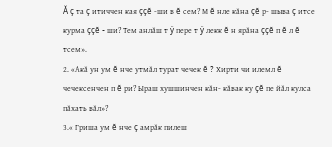Ǎ ç та ç итиччен кая ççĕ -ши в ĕ сем? М ĕ нле кǎна çĕ р- шыва ç итсе курма ççĕ - ши? Тем анлǎш т ÿ пере т ÿ лекк ĕ н ярǎна ççĕ п ĕ л ĕ тсем».
2. «Акǎ ун ум ĕ нче утмǎл турат чечек ĕ ? Хирти чи илемл ĕ чечексенчен п ĕ ри? Ыраш хушшинчен кǎн- кǎвак ку çĕ пе йǎл кулса пǎхать вǎл»?
3.« Гриша ум ĕ нче ç амрǎк пилеш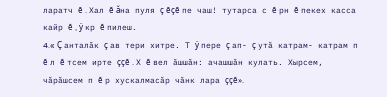ларатч ĕ . Хал ĕ ǎна пуля ç ĕçĕ пе чаш! тутарса с ĕ рн ĕ пекех касса кайр ĕ , ÿ кр ĕ пилеш.
4.« Ç анталǎк ç ав тери хитре. Т ÿ пере ç ап- ç утǎ катрам- катрам п ĕ л ĕ тсем ирте ççĕ . Х ĕ вел ǎшшǎн: ачашшǎн кулать. Хырсем, чǎрǎшсем п ĕ р хускалмасǎр чǎнк лара ççĕ».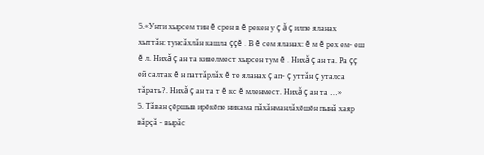5.«Унти хырсем тин ĕ срен в ĕ рекен у ç ǎ ç илпе яланах хыттǎн: тунсǎхлǎн кашла ççĕ . В ĕ сем яланах: ĕ м ĕ рех ем- еш ĕ л. Нихǎ ç ан та кивелмест хырсен тум ĕ . Нихǎ ç ан та. Ра çç ей салтак ĕ н паттǎрлǎх ĕ те яланах ç ап- ç уттǎн ç уталса тǎрать?. Нихǎ ç ан та т ĕ кс ĕ мленмест. Нихǎ ç ан та …»
5. Тǎван çĕршыв ирĕкĕпе никама пǎхǎнманлǎхĕшĕн пынǎ хаяр вǎрçǎ - вырǎс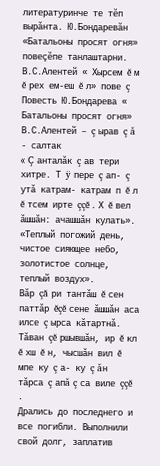литературинче те тĕп вырǎнта. Ю.Бондаревăн «Батальоны просят огня» повеçĕпе танлаштарни.
В.С.Алентей « Хырсем ĕ м ĕ рех ем-еш ĕ л» пове ç
Повесть Ю.Бондарева « Батальоны просят огня»
В.С.Алентей – ç ырав ç ǎ - салтак
« Ç анталǎк ç ав тери хитре. Т ÿ пере ç ап- ç утǎ катрам- катрам п ĕ л ĕ тсем ирте ççĕ . Х ĕ вел ǎшшǎн: ачашшǎн кулать».
«Теплый погожий день, чистое сияющее небо, золотистое солнце, теплый воздух».
Вǎр çă ри тантǎш ĕ сен паттǎр ĕçĕ сене ǎшшǎн аса илсе ç ырса кǎтартнǎ. Тǎван çĕ ршывшǎн, ир ĕ кл ĕ хш ĕ н, чысшǎн вил ĕ мпе ку ç а- ку ç ǎн тǎрса ç апǎ ç са виле ççĕ .
Дрались до последнего и все погибли. Выполнили свой долг, заплатив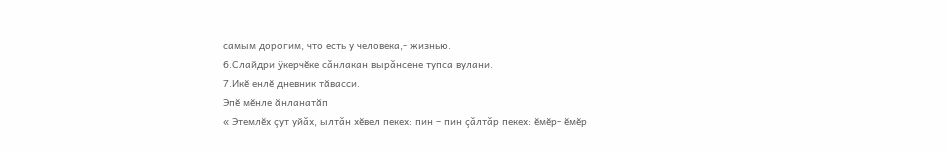самым дорогим, что есть у человека,- жизнью.
6.Слайдри ÿкерчĕке сǎнлакан вырǎнсене тупса вулани.
7.Икĕ енлĕ дневник тăвасси.
Эпĕ мĕнле ăнланатăп
« Этемлĕх çут уйǎх, ылтǎн хĕвел пекех: пин – пин çǎлтǎр пекех: ĕмĕр- ĕмĕр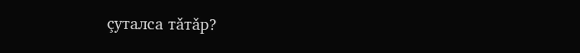çуталса тǎтǎр?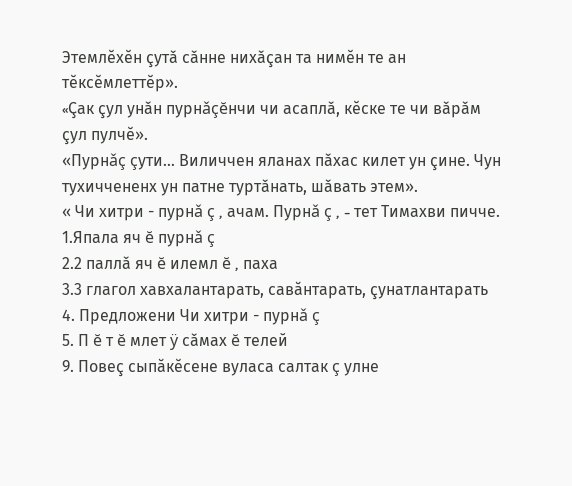Этемлĕхĕн çутǎ сǎнне нихǎçан та нимĕн те ан тĕксĕмлеттĕр».
«Çак çул унǎн пурнǎçĕнчи чи асаплǎ, кĕске те чи вǎрǎм çул пулчĕ».
«Пурнǎç çути… Виличчен яланах пǎхас килет ун çине. Чун тухиччененх ун патне туртǎнать, шǎвать этем».
« Чи хитри - пурнǎ ç , ачам. Пурнǎ ç , - тет Тимахви пичче.
1.Япала яч ĕ пурнǎ ç
2.2 паллǎ яч ĕ илемл ĕ , паха
3.3 глагол хавхалантарать, савăнтарать, çунатлантарать
4. Предложени Чи хитри - пурнǎ ç
5. П ĕ т ĕ млет ÿ сǎмах ĕ телей
9. Повеç сыпăкĕсене вуласа салтак ç улне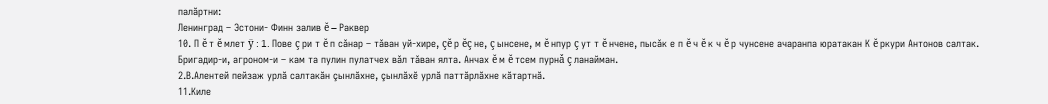палăртни:
Ленинград – Эстони- Финн залив ĕ – Раквер
10. П ĕ т ĕ млет ÿ : 1. Пове ç ри т ĕ п сǎнар – тǎван уй-хире, çĕ р ĕç не, ç ынсене, м ĕ нпур ç ут т ĕ нчене, пысǎк е п ĕ ч ĕ к ч ĕ р чунсене ачаранпа юратакан К ĕ ркури Антонов салтак. Бригадир-и, агроном-и – кам та пулин пулатчех вǎл тǎван ялта. Анчах ĕ м ĕ тсем пурнǎ ç ланайман.
2.В.Алентей пейзаж урлă салтакăн çынлăхне, çынлăхĕ урлă паттăрлăхне кăтартнă.
11.Киле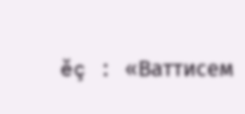ĕç : «Ваттисем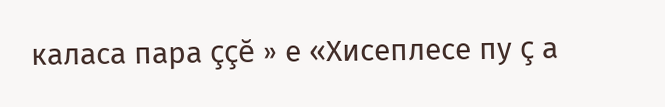каласа пара ççĕ » е «Хисеплесе пу ç а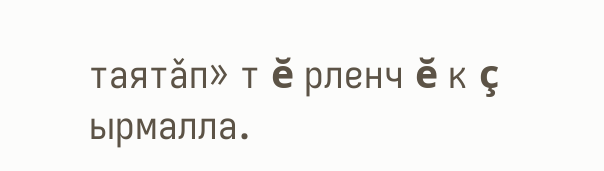таятǎп» т ĕ рленч ĕ к ç ырмалла.